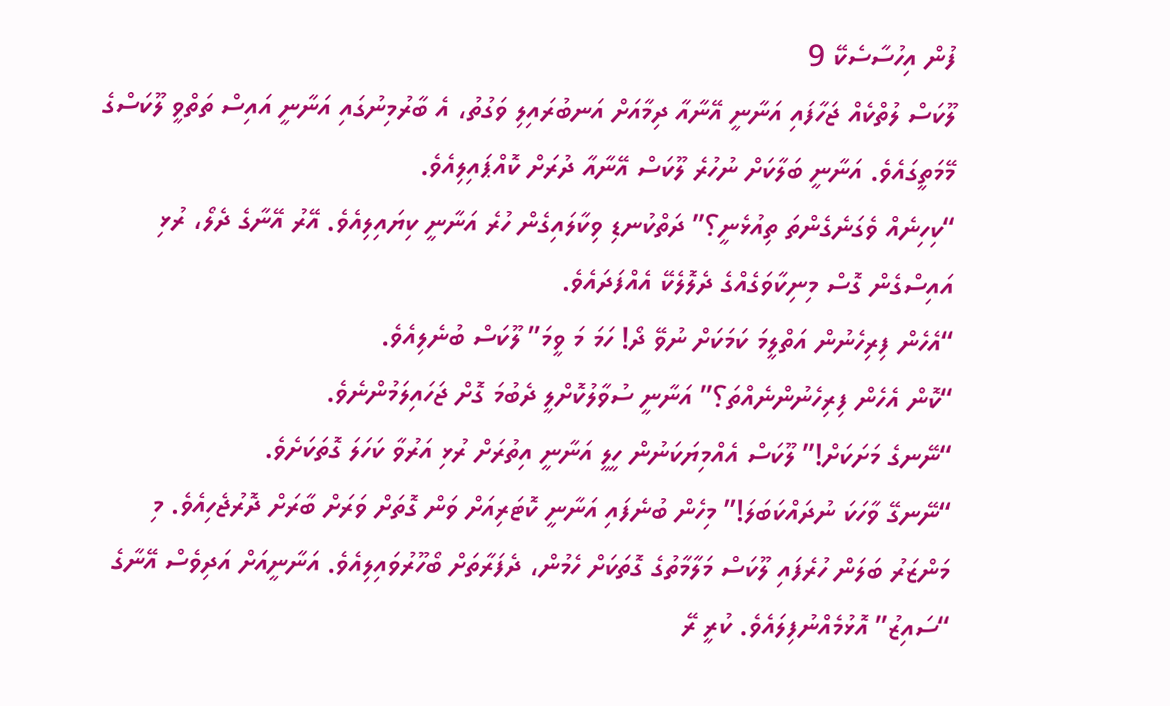ފުން އިހުސާސެކޭ 9
ލޫކަސް ލުތްކެއް ޖަހާފައި އަނާނީ އޭނާއާ ދިމާއަށް އަނބުރައިލި ވަގުތު، އެ ބާރުމިނުގައި އަނާނީ އައިސް ތަތްވީ ލޫކަސްގެ މޭމަތީގައެވެ. އަނާނީ ބަލާކަށް ނުހުރެ ލޫކަސް އޭނާއާ ދުރަށް ކޮއްޕައިލިއެވެ.
“ކިހިނެއް ވެގަނެގެންތަ ތިއުޅެނީ؟” ދަތްކުނޑި ވިކާލައިގެން ހުރެ އަނާނީ ކިޔައިލިއެވެ. އޭރު އޭނާގެ ދެލޯ، ރުޅި އައިސްގެން ގޮސް މިނިކާވަގެއްގެ ދެލޮލެކޭ އެއްފަދައެވެ.
“އެހެން ފިރިހެނުން އަތްލީމަ ކަމަކަށް ނުވޭ ދޯ! ހަމަ މަ ވީމަ” ލޫކަސް ބުނެލިއެވެ.
“ކޮން އެހެން ފިރިހެނުންނެއްތަ؟” އަނާނީ ސުވާލުކޮށްލީ ދެބުމަ ގޮށް ޖަހައިލަމުންނެވެ.
“ނޭނގެ މަށަކަށް!” ލޫކަސް އެއްމިޔަކަނުން ހީލީ އަނާނީ އިތުރަށް ރުޅި އަރުވާ ކަހަލަ ގޮތަކަށެވެ.
“ނޭނގޭ ވާހަކަ ނުދައްކަބަލަ!” މިހެން ބުނެފައި އަނާނީ ކޮޓަރިއަށް ވަން ގޮތަށް ވަރަށް ބާރަށް ދޮރުޖެހިއެވެ. މި މަންޒަރު ބަލަން ހުރެފައި ލޫކަސް މަލާމާތުގެ ގޮތަކަށް ހެމުން، ދެފަރާތަށް ބޯހޫރުވައިލިއެވެ. އަނާނީއަށް އަދިވެސް އޭނާގެ “ސައިޒު” އޮޅުމެއްނުފިލައެވެ. ކުރީ ރޭ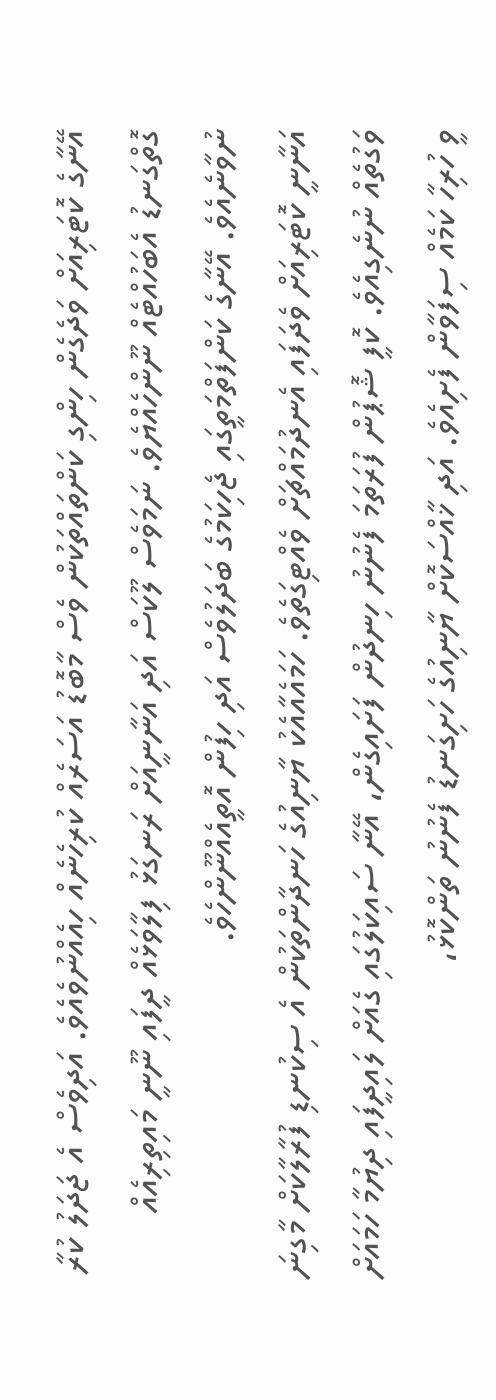އޭނާގެ ކޮޓަރިއަށް ވަދެގެން ހިންގި ކަންތައްތަކުން ވެސް މާބޮޑު އަސަރެއް ކުރިހެނެއް ހިއެއްނުވެއެވެ. އަދިވެސް އެ ޖަދަލު ކުރާ ގޮތްގަނޑު އެބަހުއްޓެއް ނޫންހެއްޔެވެ. ނަމަވެސް ލޫކަސް އަދި އަނާނީއަށް ރަނގަޅު ފިލާވަޅެއް ދީފައި ނޫނީ މައިތިރިއެއް ނުވާނެއެވެ. އޭނާގެ ކަންފަތްމަތީގައި ޖެހިކަމުގެ ބަދަލުވެސް އަދި ހިފުން އޮތީއެއްނޫންހެވެ.
އަނާނީ ކޮޓަރިއަށް ވެދަފައި އެނދުމައްޗަށް ވެއްޓިގަތެވެ. ހަމައެއާއެކު ޔާނިއުގެ ހަނދާންތަކުން އެ ސިކުނޑި ފުރާލާކަށް މާގިނަ ވަގުތެއް ނުނެގިއެވެ. ކޮފީ ޝޮޕުން ފުރަތަމަ ފެނުނު ހިނދުން ފަށައިގެން، އޭނާ ސައިކަލުގައި ގެއަށް ލައިދީފައި ދިޔުމާ ހަމައަށް ވީ ހުރިހާ ކަމެއް ސިފަވާން ފެށިއެވެ. އަދި ޚާއްސަކޮށް ޔާނިއުގެ ހަށިގަނޑު ފެނުނު ތަންކޮޅު،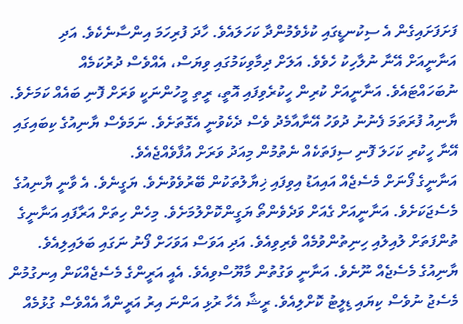ފަށަފަށައިގެން އެ ސިކުނޑީގައި ކުޅެވެމުންދާ ކަހަލައެވެ. ހާދަ ފުރިހަމަ އިންސާނެކެވެ. އަދި އަނާނީއަށް އޭނާ ނުލާހިކު ހެވެވެ. އަލަށް ދިމާވިކަމުގައި ވިޔަސް، އެއްވެސް ދުރުކަމެއް ނުބަހައްޓައެވެ. އަނާނީއަށް ކުރިން ހީކުރެވިފައި އޮތީ، ރީތި މީހުންނަކީ ވަރަށް ފޮނި ބައެއް ކަމަށެވެ. ޔާނިއު ފުރަތަމަ ފެނުނު ދުވަހު އޭނާއާމެދު ވެސް ދެކެވުނީ އެގޮތަށެވެ. ނަމަވެސް ޔާނިއުގެ ކިބައިގައި އޭނާ ހީކުރި ކަހަލަ ފޮނި ސިފަތަކެއް ނެތުމުން މިއަދު ވަރަށް އުފާވެއްޖެއެވެ.
އަނާނީގެ ފޯނަށް މެސެޖެއް އައިއަޑު އިވިފައި ޚިޔާލުތަކުން ބޭރުވެވުނެވެ. ޔަގީނެވެ. އެ ވާނީ ޔާނިއުގެ މެސެޖަކަށެވެ. އަނާނީއަށް ގެއަށް ވަދެވެންތޯ ޔަގީންކޮށްލުމަށެވެ. މިހެން ހިތަށް އަރާފައި އަނާނީގެ ތުންފަތަށް ލުއިލުއި ހިނިތުންވުމެއް ވެރިވިއެވެ. އަދި އަވަސް އަވަހަށް ފޯނު ނަގައި ބަލައިލިއެވެ. ޔާނިއުގެ މެސެޖެއް ނޫނެވެ. އަނާނީ ވަގުތުން މާޔޫސްވިއެވެ. އެއީ އަރީންގެ މެސެޖެއްކަން އިނގުމުން މެސެޖު ނުވެސް ކިޔައި ޑިލީޓު ކޮށްލިއެވެ. ރީޝާ އެހާ ރުޅި އަންނަ އިރު އަރީންއާ އެއްވެސް ގުޅުމެއް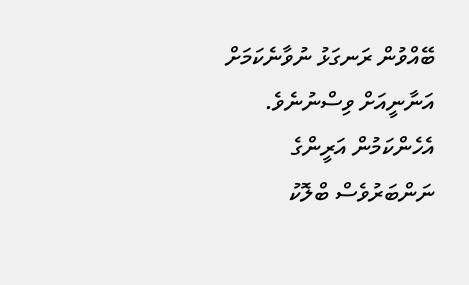ބޭއްވުން ރަނގަޅު ނުވާނެކަމަށް އަނާނީއަށް ވިސްނުނެވެ. އެހެންކަމުން އަރީންގެ ނަންބަރުވެސް ބްލޮކު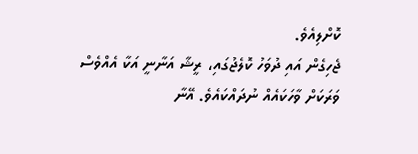ކޮށްލިއެވެ.
ޖެހިގެން އައި ދުވަހު ކޮލެޖުގައި، ރީޝާ އަނާނީ އަކާ އެއްވެސް ވަރަކަށް ވާހަކައެއް ނުދައްކައެވެ. އޭނާ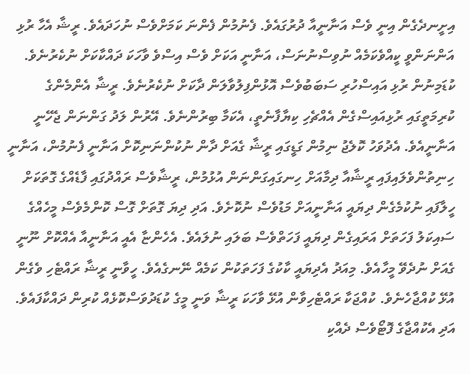އިށީނދެގެން އިނީ ވެސް އަނާނީއާ ދުރުގައެވެ. ފެނުމުން ފެންނަ ކަމަށްވެސް ނުހަދައެވެ. ރީޝާ އެހާ ރުޅި އަންނަންވީ ކީއްވެކަމެއް ނުވިސްނުނަސް، އަނާނީ އަކަށް ވެސް އިސްވެ ވާހަކަ ދައްކާކަށް ނުކެރުނެވެ. ކުޑަމިނުން ރުޅި އައިސްހުރި ސަބަބުވެސް އޮޅުންފިލުވާލަން ދާކަށް ނުކެރުނެވެ. ރީޝާ އެންމެންގެ ކުރިމަތީގައި ރުޅިއައިސްގެން އެއްޗެހި ކިޔާފާނެތީ، އެކަމާ ބިރުންނެވެ. އޭރުން ލަދު ގަންނަން ޖެހޭނީ އަނާނީއެވެ. އެދުވަހު ކޮލެޖު ނިމުން ގަޑީގައި ރީޝާ ގެއަށް ދާން ނުކުންނަނިކޮށް އަނާނީ ފެނުމުން، އަނާނީ ހިނިތުންވެލައިފައި ރީޝާއާ ދިމާއަށް ހިނގައިގަންނަން އުޅުމުން، ރީޝާވެސް ރައްދުގައި ފާޑެއްގެ ގޮތަކަށް ހީލާފައި ނުކުމެގެން ދިޔައީ އަނާނީއަށް މަޑުވެސް ނުކޮށެވެ. އަދި ދިޔަ ގޮތަށް ގޮސް ކޮންމެވެސް މީހެއްގެ ސައިކަލު ފަހަތަށް އަރައިގެން ދިޔައީ ފަހަތްވެސް ބަލައި ނުލައެވެ. އެހެންޏާ އެއީ އަނާނީއާ އެއްކޮށް ނޫނީ ގެއަށް ނުދެވޭ މީހާއެވެ. މިއަދު އެދިޔައީ ކާކުގެ ފަހަތަކުން ކަމެއް ނޭނގެއެވެ. ހީވާނީ ރީޝާ ރައްޓެހި ވެގެން އުޅޭ ކުއްޖާހެނެވެ. ކުއްޖަކާ ރައްޓެހިވާން އުޅޭ ވާހަކަ ރީޝާ ވަނީ މީގެ ކުޑަދުވަސްކޮޅެއް ކުރިން ދައްކާފައެވެ. އަދި އެކުއްޖާގެ ފޮޓޯވެސް ދެއްކި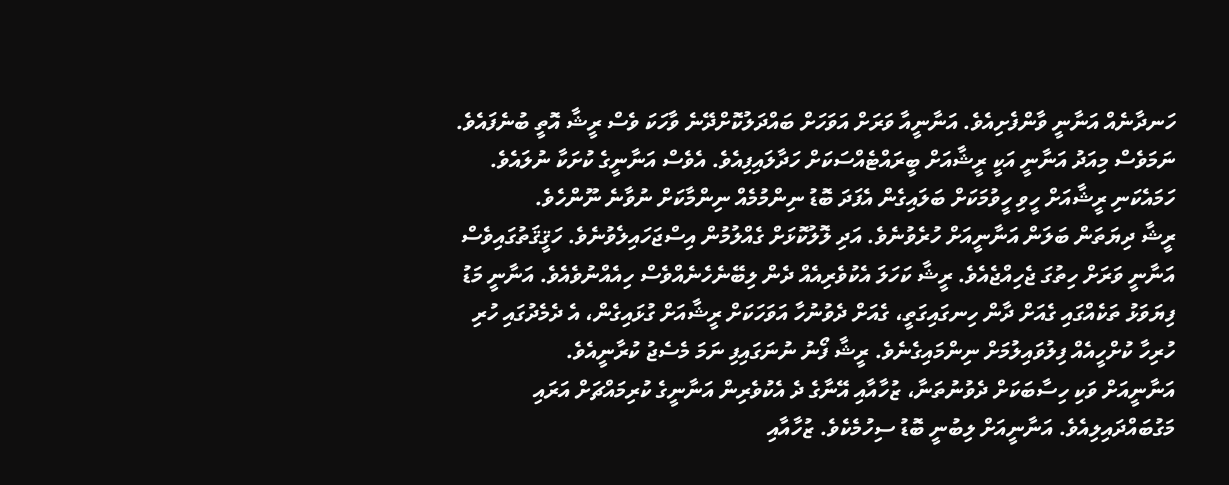ހަނދާނެއް އަނާނީ ވާންފެށިއެވެ. އަނާނީއާ ވަރަށް އަވަހަށް ބައްދަލުކޮށްދޭނެ ވާހަކަ ވެސް ރީޝާ އޮތީ ބުނެފައެވެ. ނަމަވެސް މިއަދު އަނާނީ އަކީ ރީޝާއަށް ބީރައްޓެއްސަކަށް ހަދާލައިފިއެވެ. އެވެސް އަނާނީގެ ކުށަކާ ނުލައެވެ. ހަމައެކަނި ރީޝާއަށް ހީވި ހީވުމަކަށް ބަލައިގެން އެފަދަ ބޮޑު ނިންމުމެއް ނިންމާކަށް ނުވާނެ ނޫންހެވެ.
ރީޝާ ދިޔަތަން ބަލަން އަނާނީއަށް ހުރެވުނެވެ. އަދި ލޮލުކޮޅަށް ގެއްލުމުން އިސްޖަހައިލެވުނެވެ. ހަޤީޤަތުގައިވެސް އަނާނީ ވަރަށް ހިތުގަ ޖެހިއްޖެއެވެ. ރީޝާ ކަހަލަ އެކުވެރިއެއް ދެން ލިބޭނެހެނެއްވެސް ހިއެއްނުވެއެވެ. އަނާނީ މަޑު ފިޔަވަޅު ތަކެއްގައި ގެއަށް ދާން ހިނގައިގަތީ، ގެއަށް ދެވުނުހާ އަވަހަކަށް ރީޝާއަށް ގުޅައިގެން، އެ ދެމެދުގައި ހުރި ހުރިހާ ކުށްހީއެއް ފިލުވައިލުމަށް ނިންމައިގެނެވެ. ރީޝާ ފޯނު ނުނަގައިފި ނަމަ މެސެޖު ކުރާނީއެވެ.
އަނާނީއަށް ވަކި ހިސާބަކަށް ދެވުނުތަނާ، ޒުހާއާއި އޭނާގެ ދެ އެކުވެރިން އަނާނީގެ ކުރިމައްޗަށް އަރައި މަގުބައްދައިލިއެވެ. އަނާނީއަށް ލިބުނީ ބޮޑު ސިހުމެކެވެ. ޒުހާއާއި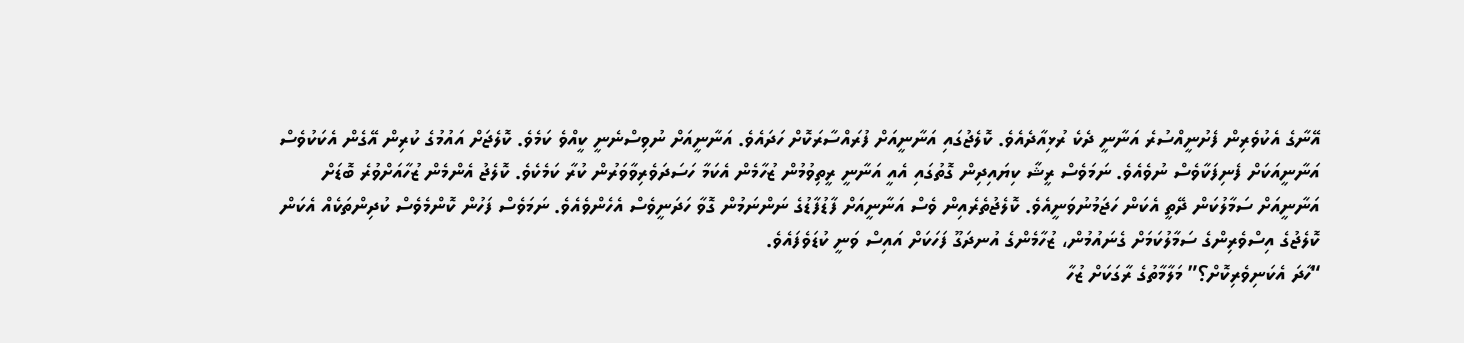އޭނާގެ އެކުވެރިން ފެށުނީއްސުރެ އަނާނީ ދެކެ ރުޅިއާދެއެވެ. ކޮލެޖުގައި އަނާނީއަށް ފުރައްސާރަކޮށް ހަދައެވެ. އަނާނީއަށް ނުވިސްނެނީ ކީއްވެ ކަމެވެ. ކޮލެޖަށް އައުމުގެ ކުރިން އޭގެން އެކަކުވެސް އަނާނީއަކަށް ފެނިފަކާވެސް ނުވެއެވެ. ނަމަވެސް ރީޝާ ކިޔައިދިން ގޮތުގައި އެއީ އަނާނީ ރީތިވުމުން ޒުހާމެން އެކަމާ ހަސަދަވެރިވާވަރުން ކުރާ ކަމެކެވެ. ކޮލެޖު އެންމެން ޒުހާއަށްވުރެ ބޮޑަށް އަނާނީއަށް ސަމާލުކަން ދޭތީ އެކަން ހަޖަމުނުވަނީއެވެ. ކޮލެޖުތެރެއިން ވެސް އަނާނީއަށް ފާޑުފާޑުގެ ނަންނަމުން ގޮވާ ހަދަނީވެސް އެހެންވެއެވެ. ނަމަވެސް ފަހުން ކޮންމެވެސް ކުދިންތަކެއް އެކަން ކޮލެޖުގެ އިސްވެރިންގެ ސަމާލުކަމަށް ގެނައުމުން، ޒުހާމެންގެ އުނދަގޫ ފަހަކަށް އައިސް ވަނީ ކުޑަވެފައެވެ.
“ހާދަ އެކަނިވެރިކޮށް؟” މަލާމާތުގެ ރާގަކަށް ޒުހާ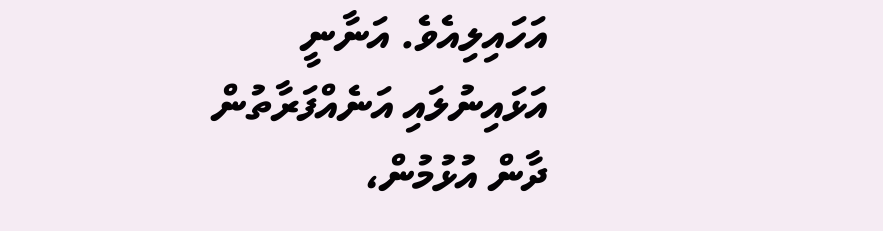އަހައިލިއެވެ. އަނާނީ އަޅައިނުލައި އަނެއްފަރާތުން ދާން އުޅުމުން،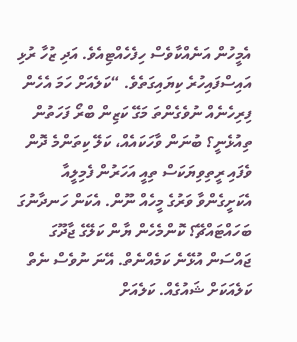އެމީހުން އަނެއްކާވެސް ހިފެހެއްޓިއެވެ. އަދި ޒުހާ ރުޅި އައިސްފައިހުރެ ކިޔައިގަތެވެ. “ކަލެއަށް ހަމަ އެހެން ފިރިހެނެއް ނުވެގެންތަ މަގޭ ކަޒިން ބްރޯ ފަހަތުން ތިއުޅެނީ؟ ބުނަން ވާހަކައެއް، ކަލޭ ކިތަންމެ ދޮން ވެފައި ރީތިވިޔަކަސް ތިއީ އަހަރުން ފެމިލީއާ އެކަށީގެންވާ ވަރުގެ މީހެއް ނޫން. އެކަން ހަނދާނުގަ ބަހައްޓައްޗޭ؟ ކޮންމެހެން ޔާން ކަލޭގެ ޖާދޫގަ ޖައްސަން އުޅޭނެ ކަމެއްނެތް. އޭނަ ނުވެސް ނެތް ކަލެއަކަށް ޝައުގެއް. ކަލެއަށް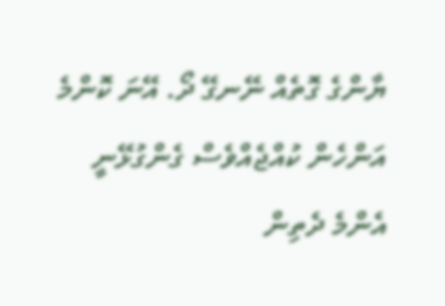ޔާންގެ ގޮތެއް ނޭނގޭ ދޯ. އޭނަ ކޮންމެ އަންހެން ކުއްޖެއްވެސް ގެންގުޅޭނީ އެންމެ ދެތިން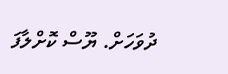ދުވަހަށް. ޔޫސް ކޮށްލާފަ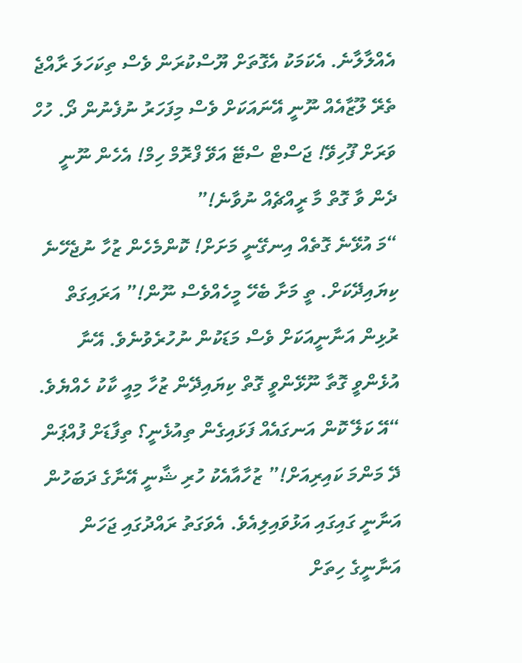އެއްލާލާނެ. އެކަމަކު އެގޮތަށް ޔޫސްކުރަން ވެސް ތިކަހަލަ ރާއްޖެ ތެރޭ ލޫޒާއެއް ނޫނީ އޭނައަކަށް ވެސް މިފަހަރު ނުފެނުން ދޯ. ހުހް ވަރަށް ފޫހިވޭ! ޖަސްޓް ސްޓޭ އަވޭ ފްރޮމް ހިމް! އެހެން ނޫނީ ދެން ވާ ގޮތް މާ ރީއްޗެއް ނުވާނެ!”
“މަ އުޅޭނެ ގޮތެއް އިނގޭނީ މަށަށް! ކޮންމެހެން ޒުހާ ނުޖެހޭނެ ކިޔައިދޭކަށް. ތީ މަށާ ބެހޭ މީހެއްވެސް ނޫން!” އަރައިގަތް ރުޅިން އަނާނީއަކަށް ވެސް މަޑަކުން ނުހުރެވުނެވެ. އޭނާ އުޅެންވީ ގޮތާ ނޫޅޭންވީ ގޮތް ކިޔައިދޭން ޒުހާ މިއީ ކާކު ހެއްޔެވެ.
“އޭ ކަލޭ ކޮން އަނގައެއް ފަޅައިގެން ތިއުޅެނީ؟ ތިފާޑަށް ފުއްޕަން ދޭ މަންމަ ކައިރިއަށް!” ޒުހާއާއެކު ހުރި ޝާނީ އޭނާގެ ދަބަހުން އަނާނީ ގައިގައި އަޅުވައިލިއެވެ. އެވަގަތު ރައްދުގައި ޖަހަން އަނާނީގެ ހިތަށް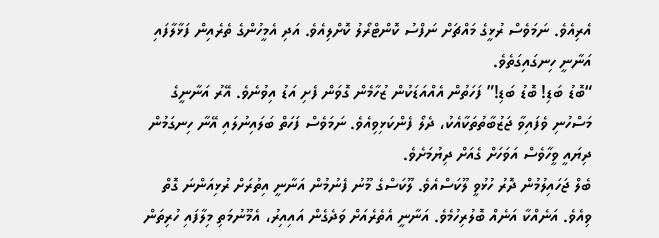އެރިއެވެ. ނަމަވެސް ރުޅީގެ މައްޗަށް ނަފްސު ކޮންޓްރޯލު ކޮށްލިއެވެ. އަދި އެމީހުންގެ ތެރެއިން ފަޅާލާފައި އަނާނީ ހިނގައިގަތެވެ.
“ބޮޑު ބަޑި! ބޮޑު ބަޑި!” ފަހަތުން އެއްއަޑަކުން ޒުހާމެން ގޮވަން ފެށި އަޑު އިވުނެވެ. އޭރު އަނާނީގެ މަސްހުނި ވެފައިވާ ޖަޒުބާތުތަކާއެކު، ދެލޯ ފެންކަޅިވިއެވެ. ނަމަވެސް ފަހަތް ބަލައިނުލައި އޭނާ ހިނގަމުން ދިޔައީ ވީހާވެސް އަވަހަށް ގެއަށް ދިޔުމަށެވެ.
ބެލް ޖަހައިލުމުން ދޮރު ހުޅުވީ ލޫކަސްއެވެ. ލޫކަސްގެ މޫނު ފެނުމުން އަނާނީ އިތުރަށް ރުޅިއަންނަ ގޮތް ވިއެވެ. އަނެއްކާ އަނެއް ބޮލުރިހުމެވެ. އަނާނީ އެތެރެއަށް ވަދެގެން އައިއިރު، އެމޫނުމަތި މިލާފައި ހުރިތަން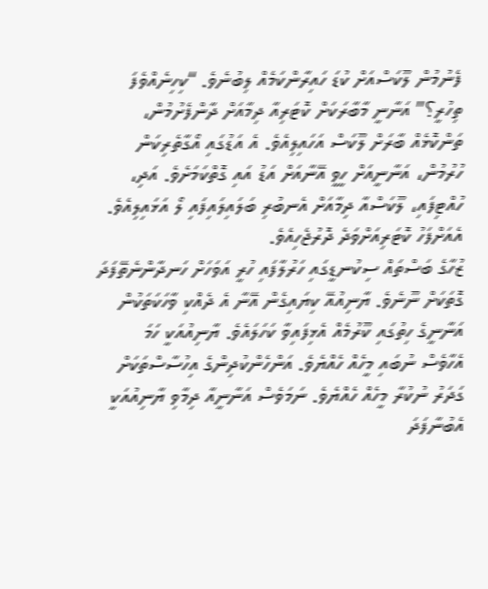ފެނުމުން ލޫކަސްއަށް ކުޑަ ހައިރާންކަމެއް ލިބުނެވެ. “ކިހިނެއްވެފަ ތިހުރީ؟” އަނާނީ މާބާރަކަށް ކޮޓަރިއާ ދިމާއަށް ދާންފެށުމުން، ތަންކޮޅެއް ބާރަށް ލޫކަސް އަހައިލިއެވެ. އެ އަޑުގައި އޯގާތެރިކަން ހުރުމުން، އަނާނީއަށް ހީވީ އޭނާއަށް އަޑު އައި ގޮތްކަމަށެވެ. އަދި، ހުއްޓިފައި، ލޫކަސްއާ ދިމާއަށް އެނބުރި ބަލައިލައިފައި ލޯ އަޅައިލިއެވެ. އެއަށްފަހު ކޮޓަރިއަށްވަދެ ދޮރުޖެހިއެވެ.
ޒުހާގެ ބަސްތައް ސިކުނޑީގައި ހަރުލާފައި ހުރީ އަވަހަށް ހަނދާންނެތޭފަދަ ގޮތަކަށް ނޫނެވެ. ޔާނިއުއޭ ކިޔައިގެން އޭނާ އެ ދެއްކި ވާހަކަތަކުން އަނާނީގެ ހިތުގައި ކޫރުމެއް އެޅިފައިވާ ކަހަލައެވެ. ޔާނިއުއަކީ ހަމަ އެހާވެސް ނުބައި މީހެއް ހެއްޔެވެ. އަންހެންކުދިންގެ އިހުސާސްތަކަށް ގަދަރު ނުކުރާ މީހެއް ހެއްޔެވެ. ނަމަވެސް އަނާނީއާ ދިމާވި ޔާނިއުއަކީ އެބުނާފަދަ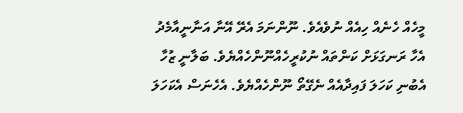މީހެއް ހެނެއް ހިއެއް ނުވެއެވެ. ނޫންނަމަ އެރޭ އޭނާ އަނާނީއާމެދު އެހާ ރަނގަޅަށް ކަންތައް ނުކުރީހެއްނޫންހެއްޔެވެ. ބަލާނީ ޒުހާ އެބުނި ކަހަލަ ފައިދާއެއް ނެގޭތޯ ނޫންހެއްޔެވެ. އެހެނަސް އެކަހަލަ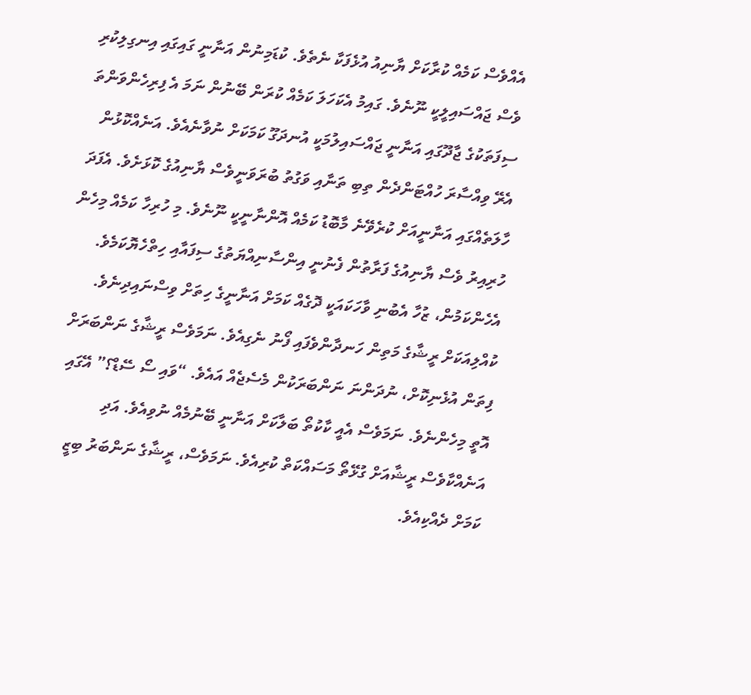އެއްވެސް ކަމެއް ކުރާކަށް ޔާނިއު އުޅެފަކާ ނެތެވެ. ކުޑަމިނުން އަނާނީ ގައިގައި އިނގިލިކުރި ވެސް ޖައްސައިލީކީ ނޫނެވެ. ގައިމު އެކަހަލަ ކަމެއް ކުރަން ބޭނުން ނަމަ އެ ފިރިހެންވަންތަ ސިފަތަކުގެ ޖާދޫގައި އަނާނީ ޖައްސައިލުމަކީ އުނދަގޫ ކަމަކަށް ނުވާނެއެވެ. އަނެއްކޮޅުން އެރޭ ވިއްސާރަ ހުއްޓަންދެން ތިބި ތަނާއި ވަގުތު ބުރަވަނީވެސް ޔާނިއުގެ ކޮޅަށެވެ. އެފަދަ ހާލަތެއްގައި އަނާނީއަށް ކުރެވޭނެ މާބޮޑު ކަމެއް އޮންނާނީކީ ނޫނެވެ. މި ހުރިހާ ކަމެއް މިހެން ހުރިއިރު ވެސް ޔާނިއުގެ ފަރާތުން ފެނުނީ އިންސާނިއްޔަތުގެ ސިފައާއި ހިތްހެޔޮކަމެވެ. އެހެންކަމުން، ޒުހާ އެބުނި ވާހަކައަކީ ދޮގެއް ކަމަށް އަނާނީގެ ހިތަށް ވިސްނައިދިނެވެ.
ކުއްލިއަކަށް ރީޝާގެ މަތިން ހަނދާންވެފައި ފޯނު ނެގިއެވެ. ނަމަވެސް ރީޝާގެ ނަންބަރަށް ފިތަން އުޅެނިކޮށް، ނުދަންނަ ނަންބަރަކުން މެސެޖެއް އައެވެ. “ވައި ސޯ ސޭޑް؟” އޭގައި އޮތީ މިހެންނެވެ. ނަމަވެސް އެއީ ކާކުތޯ ބަލާކަށް އަނާނީ ބޭނުމެއް ނުވިއެވެ. އަދި އަނެއްކާވެސް ރީޝާއަށް ގުޅޭތޯ މަސައްކަތް ކުރިއެވެ. ނަމަވެސް، ރީޝާގެ ނަންބަރު ބިޒީ ކަމަށް ދެއްކިއެވެ.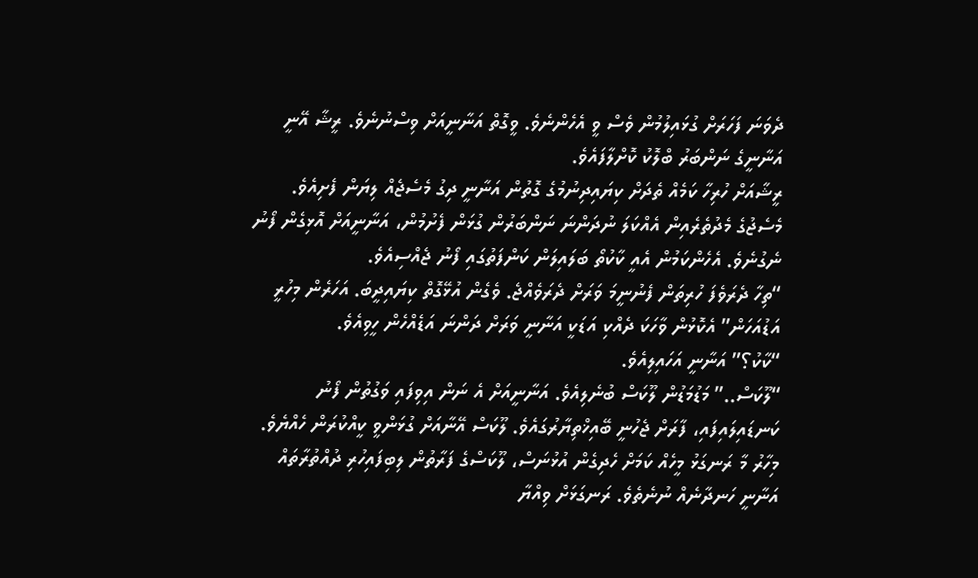ދެވަނަ ފަހަރަށް ގުޅައިލުމުން ވެސް ވީ އެހެންނެވެ. ވީގޮތް އަނާނީއަށް ވިސްނުނެވެ. ރީޝާ އޭނީ އަނާނީގެ ނަންބަރު ބްލޮކު ކޮށްލާފައެވެ.
ރީޝާއަށް ހުރިހާ ކަމެއް ތެދަށް ކިޔައިދިނުމުގެ ގޮތުން އަނާނީ ދިގު މެސެޖެއް ލިޔަން ފެށިއެވެ. މެސެޖުގެ މެދުތެރެއިން އެއްކަލަ ނުދަންނަ ނަންބަރުން ގުޅަން ފެށުމުން، އަނާނީއަށް އޮޅިގެން ފޯނު ނެގުނެވެ. އެހެންކަމުން އެއީ ކާކުތޯ ބަލައިލަން ކަންފަތުގައި ފޯނު ޖެއްސިއެވެ.
“ތިހާ ދެރަވެފަ ހުރިތަން ފެނުނީމަ ވަރަށް ދެރަވެއްޖެ. ވެގެން އުޅޭގޮތް ކިޔައިދީބަ. އަހަރެން މިހުރީ އަޑުއަހަން” އެކޮޅުން ވާހަކަ ދެއްކި އަޑަކީ އަނާނީ ވަރަށް ދަންނަ އަޑެއްހެން ހީވިއެވެ.
“ކާކު؟” އަނާނީ އަހައިލިއެވެ.
“ލޫކަސް..” މަޑުމަޑުން ލޫކަސް ބުނެލިއެވެ. އަނާނީއަށް އެ ނަން އިވިފައި ވަގުތުން ފޯނު ކަނޑައިލައިފައި، ފާރަށް ޖެހުނީ ބޭއިޚްތިޔާރުގައެވެ. ލޫކަސް އޭނާއަށް ގުޅަންވީ ކީއްކުރަން ހެއްޔެވެ. މިހާރު މާ ރަނގަޅު މީހެއް ކަމަށް ހެދިގެން އުޅުނަސް، ލޫކަސްގެ ފަރާތުން ލިބިފައިހުރި ދުއްތުރާތައް އަނާނީ ހަނދާނެއް ނުނެތެވެ. ރަނގަޅަށް ވިއްޔާ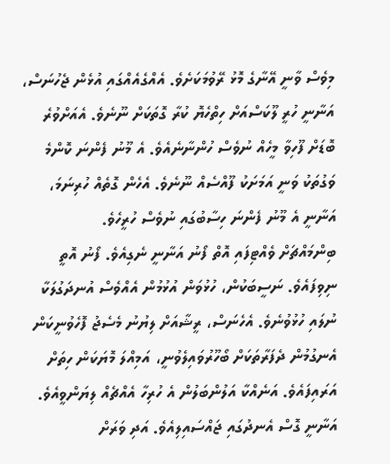މިވެސް ވާނީ އޭނާގެ މޮޅު ރޭވުމަކަށެވެ. އެއްގެއެއްގައި އުޅެން ޖެހުނަސް، އަނާނީ ހުރީ ލޫކަސްއަށް ހިތްހެޔޮ ކުރާ ގޮތަކަށް ނޫނެވެ. އެއަށްވުރެ ބޮޑަށް ފޫހިވާ މީހެއް ނުވެސް ހުންނާނެއެވެ. އެ މޫނު ފެންނަ ކޮންމެ ވަގުތަކު ވަނީ އަމަށަކު ފޫއްސެއް ނޫނެވެ. އެހެން ގޮތެއް ހުރިނަމަ، އަނާނީ އެ މޫނު ފެންނަ ހިސާބުގައި ނުވެސް ހުރީހެވެ.
ބިންމައްޗަށް ވެއްޓިފައި އޮތް ފޯނު އަނާނީ ނެގިއެވެ. ފޯނު އޮތީ ނިވިފައެވެ. ނަސީބަކުން، ހުޅުވަން އުޅުމުން އެއްވެސް އުނދަގުލަކާ ނުލައި ހުޅުވުނެވެ. އެހެނަސް، ރީޝާއަށް ލިޔުނު މެސެޖު ފޮހެވުނީކަން އެނގުމުން ދެފަރާތަކަށް ބޯހޫރުވައިލެވުނީ، އަމިއްލަ މޮޔަކަން ހިތަށް އަރައިފައެވެ. އަނެއްކާ އަލުންބަލުން އެ ހުރިހާ އެއްޗެއް ލިޔަންވީއެވެ. އަނާނީ ގޮސް އެނދުގައި ޖައްސައިލިއެވެ. އަދި ވަރަށް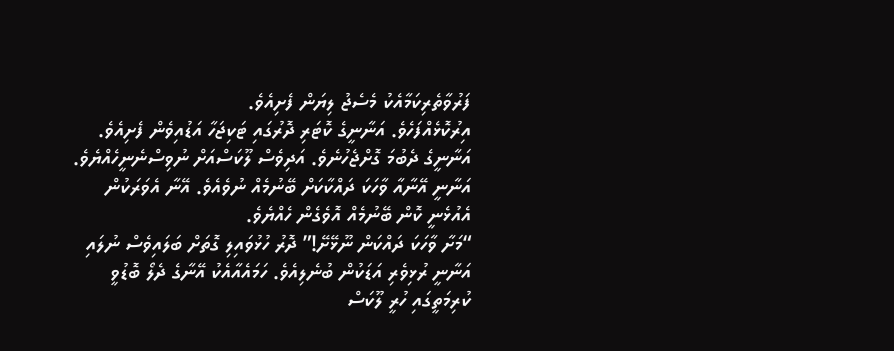ފަރުވާތެރިކަމާއެކު މެސެޖު ލިޔަން ފެށިއެވެ.
އިރުކޮޅެއްފަހެވެ. އަނާނީގެ ކޮޓަރި ދޮރުގައި ޓަކިޖަހާ އަޑުއިވެން ފެށިއެވެ. އަނާނީގެ ދެބުމަ ގޮށްޖެހުނެވެ. އަދިވެސް ލޫކަސްއަށް ނުވިސްނެނީހެއްޔެވެ. އަނާނީ އޭނާއާ ވާހަކަ ދައްކާކަށް ބޭނުމެއް ނުވެއެވެ. އޭނާ އެވަރަކުން އެއުޅެނީ ކޮން ބޭނުމެއް އޮވެގެން ހެއްޔެވެ.
“މަށާ ވާހަކަ ދައްކަން ނޫޅޭށޭ!” ދޮރު ހުޅުވައިލި ގޮތަށް ބަލައިވެސް ނުލައި އަނާނީ ރުޅިވެރި އަޑަކުން ބުނެލިއެވެ. ހަމައެއާއެކު އޭނާގެ ދެލޯ ބޮޑުވީ ކުރިމަތީގައި ހުރީ ލޫކަސް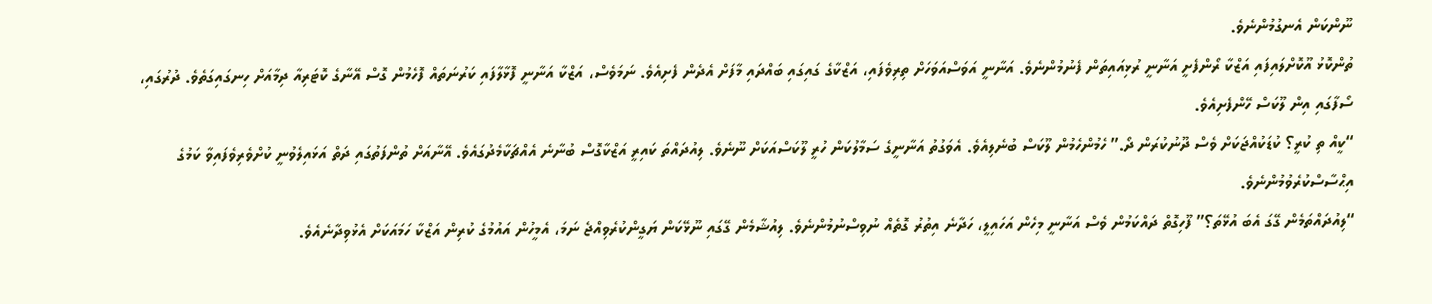ނޫންކަން އެނގުމުންނެވެ.
ތުންކޮޅު އޫކޮށްލައިފައި އަޒްކާ ރޯންފެށީ އަނާނީ ރުޅިއައިތަން ފެނުމުންނެވެ. އަނާނީ އަވަސްއަވަހަށް ތިރިވެފައި، އަޒްކާގެ ގައިގައި ބައްދައި މާފަށް އެދެން ފެށިއެވެ. ނަމަވެސް، އަޒްކާ އަނާނީ ފޮޅާލާފައި ކަރުނަތައް ފޮހެމުން ގޮސް އޭނާގެ ކޮޓަރިއާ ދިމާއަށް ހިނގައިގަތެވެ. ދުރުގައި، ސޯފާގައި އިން ލޫކަސް ހޭންފެށިއެވެ.
“ކީއް ތި ކުރީ؟ ކުޑަކުއްޖަކަށް ވެސް ދޫނުކުރަން ދޯ.” ހެމުންހެމުން ލޫކަސް ބުނެލިއެވެ. އެވަގުތު އަނާނީގެ ސަމާލުކަން ހުރީ ލޫކަސްއަކަށް ނޫނެވެ. ލިއުދައްތަ ކައިރީ އަޒްކާގޮސް ބުނާނެ އެއްޗަކާމެދުގައެވެ. އޭނާއަށް ތުންފަތުގައި ދަތް އަޅައިލެވުނީ ކުށްވެރިވެފައިވާ ކަމުގެ އިޙްސާސްކުރެވުމުންނެވެ.
“ލިއުދައްތަމެން ގޭގަ އެބަ އުޅޭތަ؟” ފޫހިގޮތް ދައްކަމުން ވެސް އަނާނީ މިހެން އަހައިލީ، ހަދާނެ އިތުރު ގޮތެއް ނުވިސްނުމުންނެވެ. ލިއުޝާމެން ގޭގައި ނޫޅޭކަން ޔަގީންކުރެވިއްޖެ ނަމަ، އެމީހުން އައުމުގެ ކުރިން އަޒްކާ ހަމައަކަށް އެޅުވިދާނެއެވެ.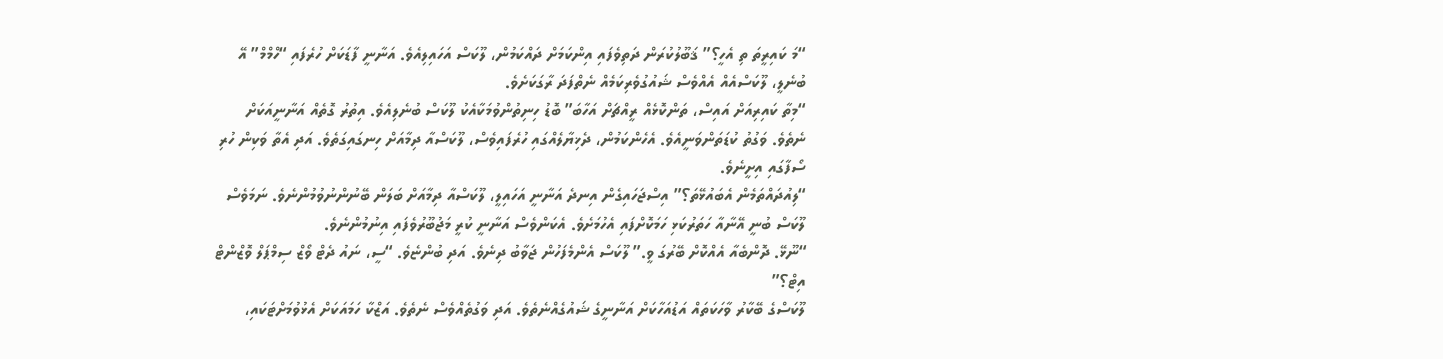“މަ ކައިރީތަ ތި އެހީ؟” ޤަބޫލުކުރަން ދަތިވެފައި އިންކަމަށް ދައްކަމުން، ލޫކަސް އަހައިލިއެވެ. އަނާނީ ފާޑަކަށް ހުރެފައި “ހްމްމް” އޭ ބުނެލީ، ލޫކަސްއެއް އެއްވެސް ޝައުގުވެރިކަމެއް ނެތްފަދަ ރާގަކަށެވެ.
“މިތާ ކައިރިއަށް އައިސް، ތަންކޮޅެއް ރީއްޗަށް އަހާބަ” ބޮޑު ހިނިތުންވުމަކާއެކު ލޫކަސް ބުނެލިއެވެ. އިތުރު ގޮތެއް އަނާނީއަކަށް ނެތެވެ. ވަގުތު ކުޑަތަންވަނީއެވެ. އެހެންކަމުން، ދެޚިޔާލެއްގައި ހުރެފައިވެސް، ލޫކަސްއާ ދިމާއަށް ހިނގައިގަތެވެ. އަދި އެތާ ވަކިން ހުރި ސޯފާގައި އިށީނެވެ.
“ލިއުދައްތަމެން އެބައުޅޭތަ؟” އިސްޖަހައިގެން އިނދެ އަނާނީ އަހައިލީ، ލޫކަސްއާ ދިމާއަށް ބަލަން ބޭނުންނުވުމުންނެވެ. ނަމަވެސް ލޫކަސް ބުނީ އޭނާއާ ހަތަރުކަޅި ހަމަކޮށްފައި އެހުމަށެވެ. އެކަންވެސް އަނާނީ ކުރީ މަޖުބޫރުވެފައި އިނުމުންނެވެ.
“ނޫޅޭ. ދޮންބެއާ އެއްކޮށް ބޭރުގަ ވީ.” ލޫކަސް އެންމެފަހުން ޖަވާބު ދިނެވެ. އަދި ބުންޏެވެ. “ސީ، ނައު ދެޓް ވޯޒް ސިމްޕަލް ވޮޒްންޓް އިޓް؟”
ލޫކަސްގެ ބޭކާރު ވާހަކަތައް އަޑުއަހާކަށް އަނާނީގެ ޝައުގެއްނެތެވެ. އަދި ވަގުތެއްވެސް ނެތެވެ. އަޒްކާ ހަމައަކަށް އެޅުވުމަށްޓަކައި،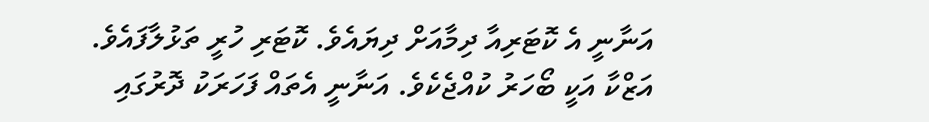އަނާނީ އެ ކޮޓަރިއާ ދިމާއަށް ދިޔައެވެ. ކޮޓަރި ހުރީ ތަޅުލާފައެވެ. އަޒްކާ އަކީ ބޯހަރު ކުއްޖެކެވެ. އަނާނީ އެތައް ފަހަރަކު ދޮރުގައި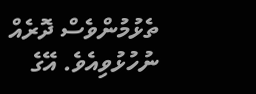ތެޅުމުންވެސް ދޮރެއް ނުހުޅުވިއެވެ. އޭގެ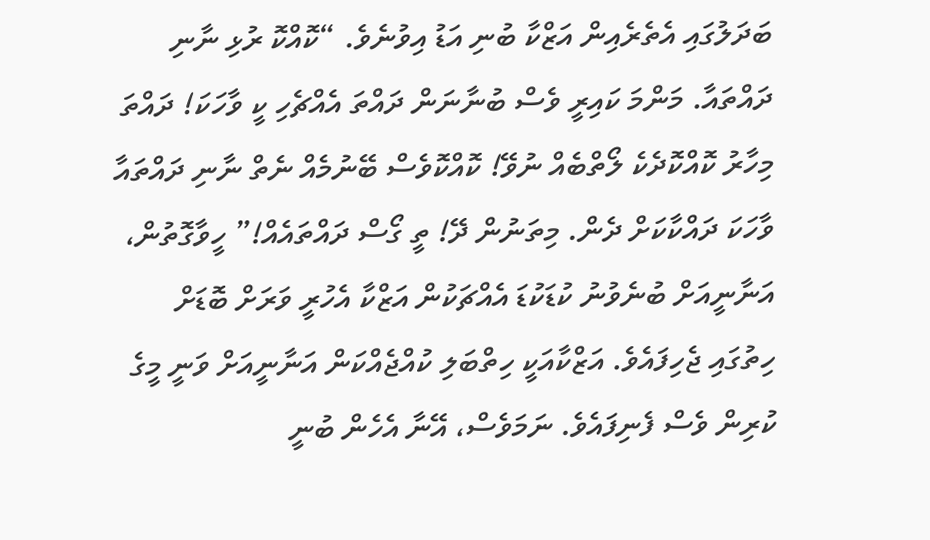ބަދަލުގައި އެތެރެއިން އަޒްކާ ބުނި އަޑު އިވުނެވެ. “ކޮއްކޮ ރުޅި ނާނި ދައްތައާ. މަންމަ ކައިރީ ވެސް ބުނާނަން ދައްތަ އެއްޗެހި ކީ ވާހަކަ! ދައްތަ މިހާރު ކޮއްކޮދެކެ ލޯތްބެއް ނުވޭ! ކޮއްކޮވެސް ބޭނުމެއް ނެތް ނާނި ދައްތައާ ވާހަކަ ދައްކާކަށް ދެން. މިތަނުން ދޭ! ތީ ގޯސް ދައްތައެއް!” ހީވާގޮތުން، އަނާނީއަށް ބުނެވުނު ކުޑަކުޑަ އެއްޗަކުން އަޒްކާ އެހުރީ ވަރަށް ބޮޑަށް ހިތުގައި ޖެހިފައެވެ. އަޒްކާއަކީ ހިތްބަލި ކުއްޖެއްކަން އަނާނީއަށް ވަނީ މީގެ ކުރިން ވެސް ފެނިފައެވެ. ނަމަވެސް، އޭނާ އެހެން ބުނީ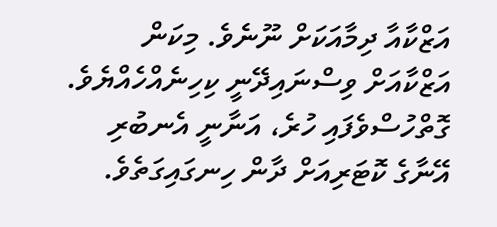އަޒްކާއާ ދިމާއަކަށް ނޫނެވެ. މިކަން އަޒްކާއަށް ވިސްނައިދޭނީ ކިހިނެއްހެއްޔެވެ.
ގޮތްހުސްވެފައި ހުރެ، އަނާނީ އެނބުރި އޭނާގެ ކޮޓަރިއަށް ދާން ހިނގައިގަތެވެ.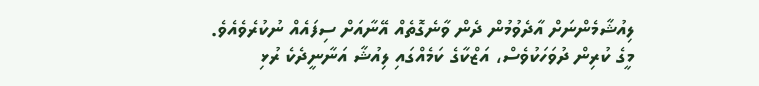ލިއުޝާމެންނަށް އާދެވުމުން ދެން ވާނެގޮތެއް އޭނާއަށް ސިފައެއް ނުކުރެވެއެވެ. މީގެ ކުރިން ދުވަހަކުވެސް، އަޒްކާގެ ކަމެއްގައި ލިއުޝާ އަނާނީދެކެ ރުޅި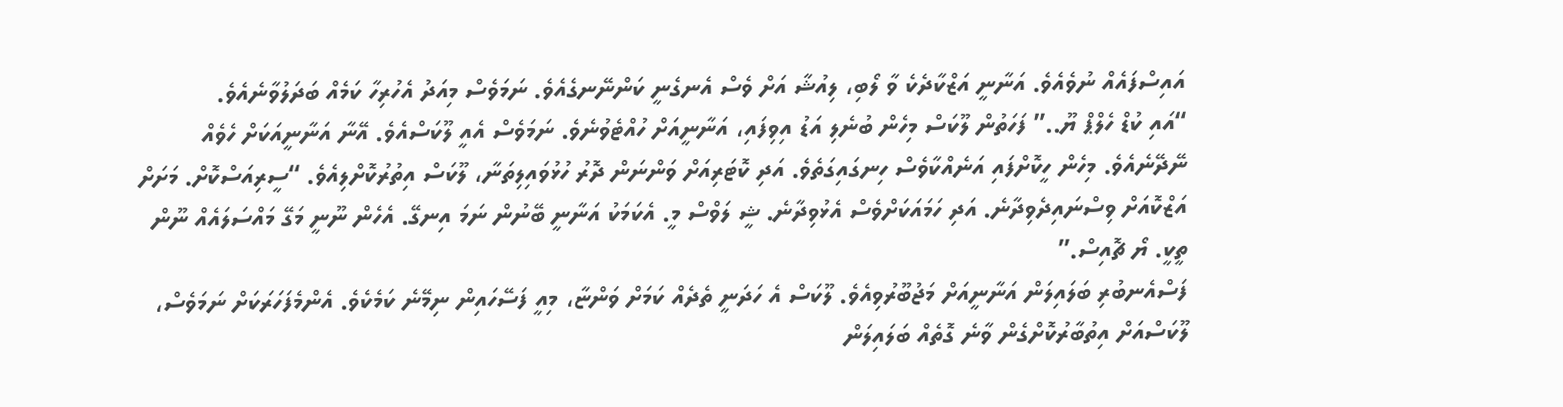އައިސްފައެއް ނުވެއެވެ. އަނާނީ އަޒްކާދެކެ ވާ ލޯބި، ލިއުޝާ އަށް ވެސް އެނގެނީ ކަންނޭނގެއެވެ. ނަމަވެސް މިއަދު އެހުރިހާ ކަމެއް ބަދަލުވާނެއެވެ.
“އައި ކުޑް ހެލްޕް ޔޫ..” ފަހަތުން ލޫކަސް މިހެން ބުނެލި އަޑު އިވިފައި، އަނާނީއަށް ހުއްޓެވުނެވެ. ނަމަވެސް އެއީ ލޫކަސްއެވެ. އޭނާ އަނާނީއަކަށް ހެވެއް ނޭދޭނެއެވެ. މިހެން ހީކޮށްފައި އަނެއްކާވެސް ހިނގައިގަތެވެ. އަދި ކޮޓަރިއަށް ވަންނަން ދޮރު ހުޅުވައިލިތަނާ، ލޫކަސް އިތުރުކޮށްލިއެވެ. “ސީރިއަސްކޮށް. މަށަށް އަޒްކޮއަށް ވިސްނައިދެވިދާނެ. އަދި ހަމައަކަށްވެސް އެޅުވިދާނެ. ޝީ ލަވްސް މީ. އެކަމަކު އަނާނީ ބޭނުން ނަމަ އިނގޭ. އެހެން ނޫނީ މަގޭ މައްސަލައެއް ނޫން ތީކީ. ޔޯ ޗޮއިސް.”
ފަސްއެނބުރި ބަލައިލަން އަނާނީއަށް މަޖުބޫރުވިއެވެ. ލޫކަސް އެ ހަދަނީ ތެދެއް ކަމަށް ވަންޏާ، މިއީ ފަސޭހައިން ނިމޭނެ ކަމެކެވެ. އެންމެފަހަރަކަށް ނަމަވެސް، ލޫކަސްއަށް އިތުބާރުކޮށްގެން ވާނެ ގޮތެއް ބަލައިލަން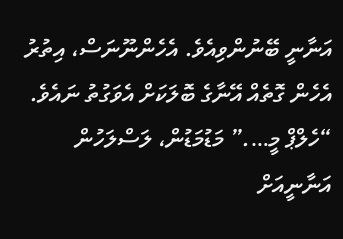އަނާނީ ބޭނުންވިއެވެ. އެހެންނޫނަސް، އިތުރު އެހެން ގޮތެއް އޭނާގެ ބޮލަކަށް އެވަގުތު ނައެވެ. “ހެލްޕް މީ….” މަޑުމަޑުން، ލަސްލަހުން އަނާނީއަށް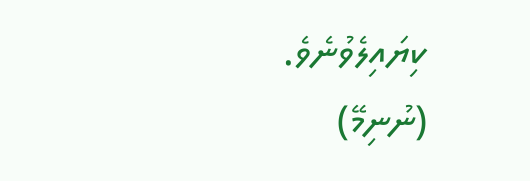ކިޔައިލެވުނެވެ.
(ނުނިމޭ)